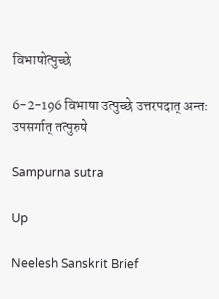विभाषोत्पुच्छे

6-2-196 विभाषा उत्पुच्छे उत्तरपदात् अन्तः उपसर्गात् तत्पुरुषे

Sampurna sutra

Up

Neelesh Sanskrit Brief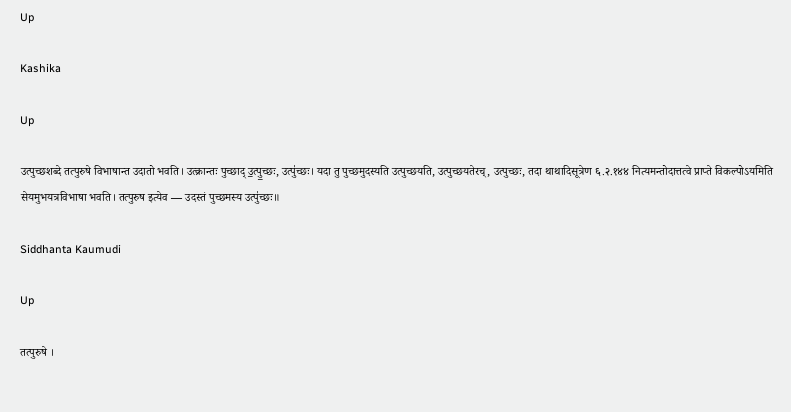Up

Kashika

Up

उत्पुच्छशब्दे तत्पुरुषे विभाषान्त उदातो भवति। उत्क्रान्तः पुच्छाद् उ॒त्पु॒च्छः, उत्पु॑च्छः। यदा तु पुच्छमुदस्यति उत्पुच्छयति, उत्पुच्छयतेरच्, उत्पुच्छः, तदा थाथादिसूत्रेण ६.२.१४४ नित्यमन्तोदात्तत्वे प्राप्ते विकल्पोऽयमिति सेयमुभयत्रविभाषा भवति। तत्पुरुष इत्येव — उदस्तं पुच्छमस्य उत्पु॑च्छः॥

Siddhanta Kaumudi

Up

तत्पुरुषे ।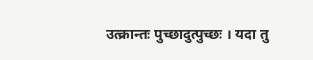उत्क्रान्तः पुच्छादुत्पुच्छः । यदा तु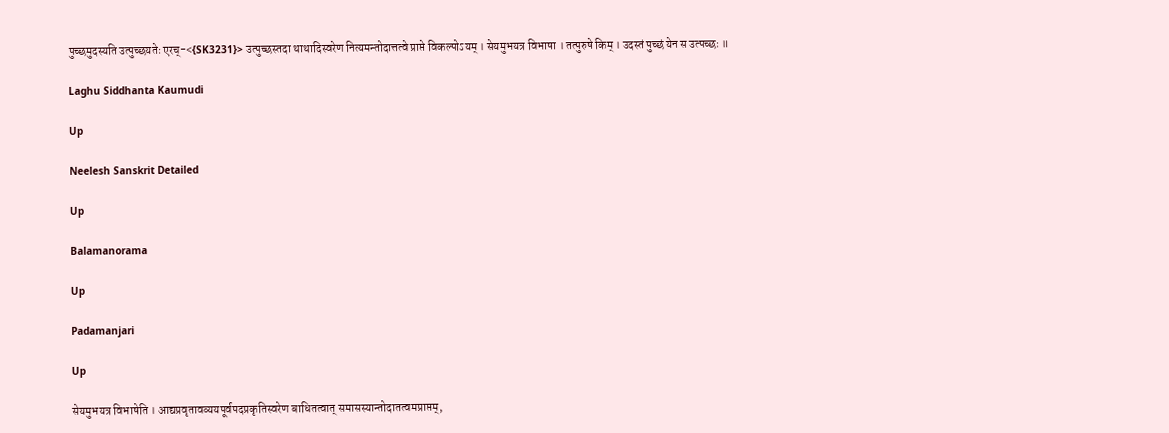पुच्छमुदस्यति उत्पुच्छयतेः एरच्-<{SK3231}> उत्पुच्छस्तदा थाथादिस्वरेण नित्यमन्तोदात्तत्वे प्राप्ते विकल्पोऽयम् । सेयमुभयत्र विभाषा । तत्पुरुषे किम् । उदस्तं पुच्छं येन स उत्पच्छः ॥

Laghu Siddhanta Kaumudi

Up

Neelesh Sanskrit Detailed

Up

Balamanorama

Up

Padamanjari

Up

सेयमुभयत्र विभाषेति । आद्यप्रवृतावव्ययपूर्वपदप्रकृतिस्वरेण बाधितत्वात् समासस्यान्तोदातत्वमप्राप्तम्,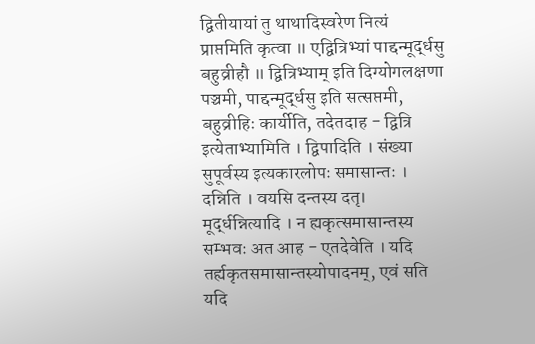द्वितीयायां तु थाथादिस्वरेण नित्यं प्राप्तमिति कृत्वा ॥ एद्वित्रिभ्यां पाद्दन्मूर्द्धसु बहुव्रीहौ ॥ द्वित्रिभ्याम् इति दिग्योगलक्षणा पञ्चमी, पाद्दन्मूर्द्धसु इति सत्सप्तमी, बहुव्रीहिः कार्यीति, तदेतदाह - द्वित्रि इत्येताभ्यामिति । द्विपादिति । संख्या सुपूर्वस्य इत्यकारलोपः समासान्तः । दन्निति । वयसि दन्तस्य दतृ। मूर्द्धन्नित्यादि । न ह्यकृत्समासान्तस्य सम्भवः अत आह - एतदेवेति । यदि तर्ह्यकृतसमासान्तस्योपादनम्, एवं सति यदि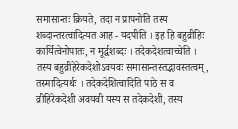समासान्तः क्रियते, तदा न प्रापनोति तस्य शब्दान्तरत्वादित्यत आह - यदपीति । इह हि बहुव्रीहिः कार्यित्वेनोपातः, न मूर्द्धशब्दः । तदेकदेशत्वाच्चेति । तस्य बहुव्रीहेरेकदेशोऽवयवः समासान्तस्तद्भावस्तत्वम्, तस्मादित्यर्थः । तदेकदेशित्वादिति पाठे स व व्रीहिरेकदेशी अवयवी यस्य स तदेकदेशी, तस्य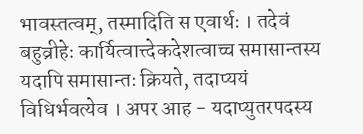भावस्तत्वम्, तस्मादिति स एवार्थः । तदेवं बहुव्रीहेः कार्यित्वात्त्देकदेशत्वाच्च समासान्तस्य यदापि समासान्तः क्रियते, तदाप्ययं विधिर्भवत्येव । अपर आह - यदाप्युतरपदस्य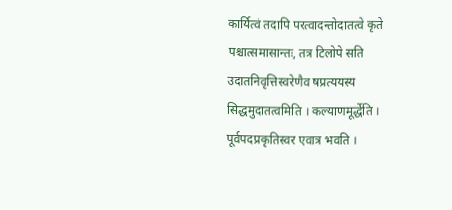कार्यित्वं तदापि परत्वादन्तोदातत्वे कृते पश्चात्समासान्तः, तत्र टिलोपे सति उदातनिवृत्तिस्वरेणैव षप्रत्ययस्य सिद्धमुदातत्वमिति । कल्याणमूर्द्धेति । पूर्वपदप्रकृतिस्वर एवात्र भवति ।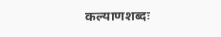कल्याणशब्दः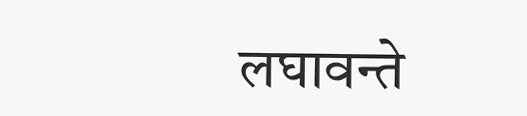लघावन्ते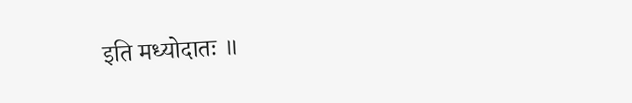इति मध्योदातः ॥